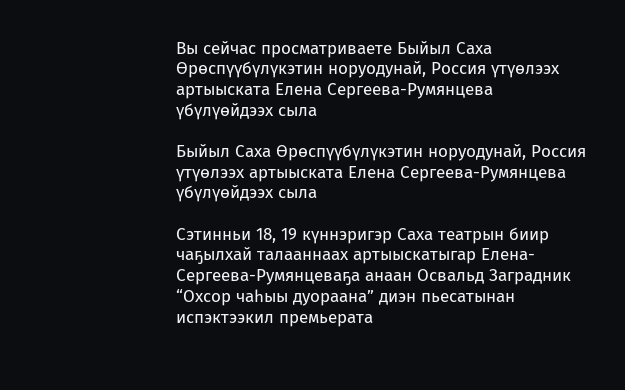Вы сейчас просматриваете Быйыл Саха Өрөспүүбүлүкэтин норуодунай, Россия үтүөлээх артыыската Елена Сергеева-Румянцева үбүлүөйдээх сыла

Быйыл Саха Өрөспүүбүлүкэтин норуодунай, Россия үтүөлээх артыыската Елена Сергеева-Румянцева үбүлүөйдээх сыла

Сэтинньи 18, 19 күннэригэр Саха театрын биир чаҕылхай талааннаах артыыскатыгар Елена-Сергеева-Румянцеваҕа анаан Освальд Заградник “Охсор чаһыы дуораана” диэн пьесатынан испэктээкил премьерата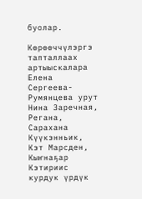буолар.

Көрөөччүлэргэ тапталлаах артыыскалара Елена Сергеева-Румянцева урут Нина Заречная, Регана, Сарахана Күүкэнньик, Кэт Марсден, Кыҥнаҕар Кэтириис курдук үрдүк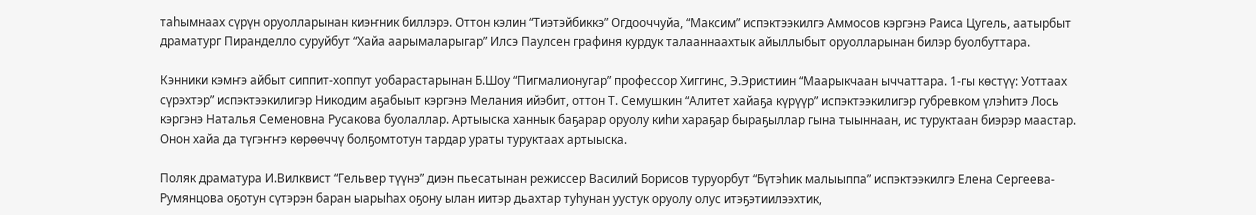таһымнаах сүрүн оруолларынан киэҥник биллэрэ. Оттон кэлин “Тиэтэйбиккэ” Огдооччуйа, “Максим” испэктээкилгэ Аммосов кэргэнэ Раиса Цугель, аатырбыт драматург Пиранделло суруйбут “Хайа аарымаларыгар” Илсэ Паулсен графиня курдук талааннаахтык айыллыбыт оруолларынан билэр буолбуттара.

Кэнники кэмҥэ айбыт сиппит-хоппут уобарастарынан Б.Шоу “Пигмалионугар” профессор Хиггинс, Э.Эристиин “Маарыкчаан ыччаттара. 1-гы көстүү: Уоттаах сүрэхтэр” испэктээкилигэр Никодим аҕабыыт кэргэнэ Мелания ийэбит, оттон Т. Семушкин “Алитет хайаҕа күрүүр” испэктээкилигэр губревком үлэһитэ Лось кэргэнэ Наталья Семеновна Русакова буолаллар. Артыыска ханнык баҕарар оруолу киһи хараҕар быраҕыллар гына тыыннаан, ис туруктаан биэрэр маастар. Онон хайа да түгэҥҥэ көрөөччү болҕомтотун тардар ураты туруктаах артыыска.

Поляк драматура И.Вилквист “Гельвер түүнэ” диэн пьесатынан режиссер Василий Борисов туруорбут “Бүтэһик малыыппа” испэктээкилгэ Елена Сергеева-Румянцова оҕотун сүтэрэн баран ыарыһах оҕону ылан иитэр дьахтар туһунан уустук оруолу олус итэҕэтиилээхтик,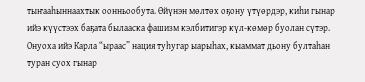тыҥааһыннаахтык оонньообута. Өйүнэн мөлтөх оҕону үтүөрдэр, киһи гынар ийэ күүстээх баҕата былааска фашизм кэлбитигэр күл-көмөр буолан сүтэр. Онуоха ийэ Карла “ыраас” нация туһугар ыарыһах, кыаммат дьону бултаһан туран суох гынар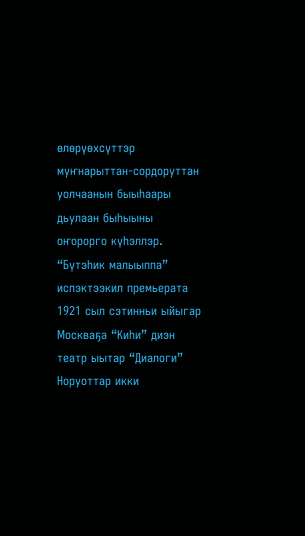өлөрүөхсүттэр муҥнарыттан-сордоруттан уолчаанын быыһаары дьулаан быһыыны оҥорорго күһэллэр. “Бүтэһик малыыппа” испэктээкил премьерата 1921 сыл сэтинньи ыйыгар Москваҕа “Киһи” диэн театр ыытар “Диалоги” Норуоттар икки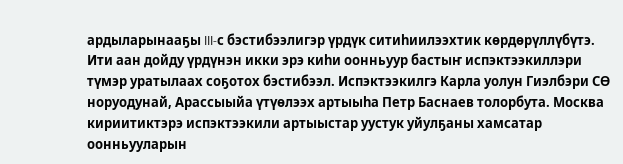ардыларынааҕы III-с бэстибээлигэр үрдүк ситиһиилээхтик көрдөрүллүбүтэ. Ити аан дойду үрдүнэн икки эрэ киһи оонньуур бастыҥ испэктээкиллэри түмэр уратылаах соҕотох бэстибээл. Испэктээкилгэ Карла уолун Гиэлбэри СӨ норуодунай, Арассыыйа үтүөлээх артыыһа Петр Баснаев толорбута. Москва кириитиктэрэ испэктээкили артыыстар уустук уйулҕаны хамсатар оонньууларын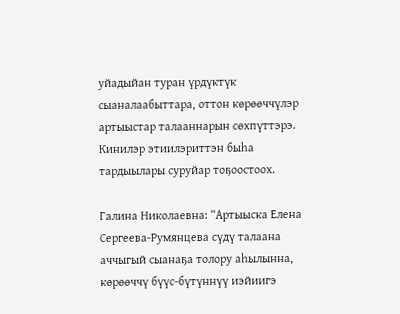уйадыйан туран үрдүктүк сыаналаабыттара, оттон көрөөччүлэр артыыстар талааннарын сөхпүттэрэ. Кинилэр этиилэриттэн быһа тардыылары суруйар тоҕоостоох.

Галина Николаевна: “Артыыска Елена Сергеева-Румянцева сүдү талаана аччыгый сыанаҕа толору аһылынна, көрөөччү бүүс-бүтүннүү иэйиигэ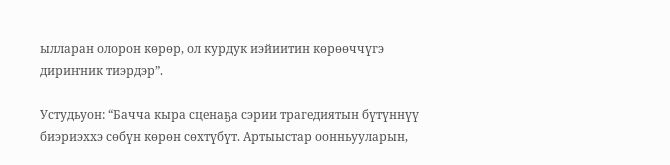ылларан олорон көрөр, ол курдук иэйиитин көрөөччүгэ дириҥник тиэрдэр”.

Устудьуон: “Бачча кыра сценаҕа сэрии трагедиятын бүтүннүү биэриэххэ сөбүн көрөн сөхтүбүт. Артыыстар оонньууларын,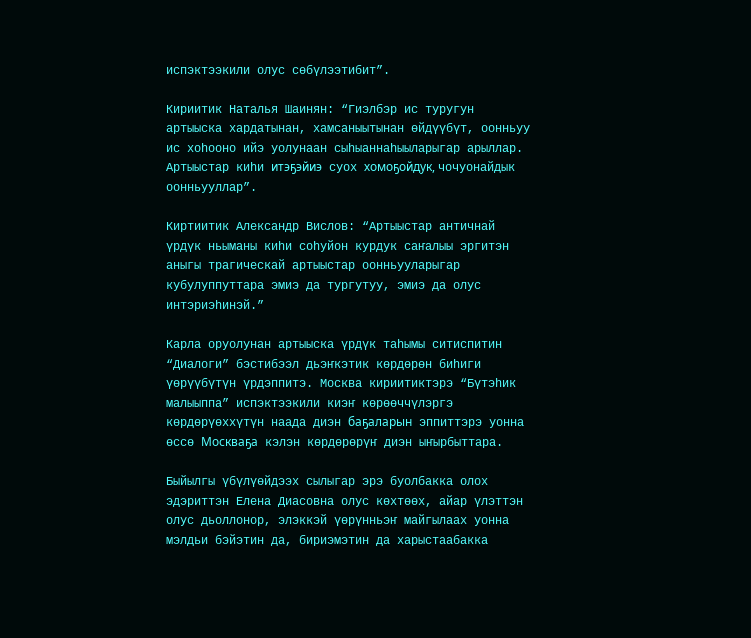испэктээкили олус сөбүлээтибит”.

Кириитик Наталья Шаинян: “Гиэлбэр ис туругун  артыыска хардатынан, хамсаныытынан өйдүүбүт, оонньуу ис хоһооно ийэ уолунаан сыһыаннаһыыларыгар арыллар. Артыыстар киһи итэҕэйиэ суох хомоҕойдук, чочуонайдык оонньууллар”.

Киртиитик Александр Вислов: “Артыыстар античнай үрдүк ньыманы киһи соһуйон курдук саҥалыы эргитэн аныгы трагическай артыыстар оонньууларыгар кубулуппуттара эмиэ да тургутуу, эмиэ да олус интэриэһинэй.”

Карла оруолунан артыыска үрдүк таһымы ситиспитин “Диалоги” бэстибээл дьэҥкэтик көрдөрөн биһиги үөрүүбүтүн үрдэппитэ. Москва кириитиктэрэ “Бүтэһик малыыппа” испэктээкили киэҥ көрөөччүлэргэ көрдөрүөххүтүн наада диэн баҕаларын эппиттэрэ уонна өссө Москваҕа кэлэн көрдөрөрүҥ диэн ыҥырбыттара.

Быйылгы үбүлүөйдээх сылыгар эрэ буолбакка олох эдэриттэн Елена Диасовна олус көхтөөх, айар үлэттэн олус дьоллонор, элэккэй үөрүнньэҥ майгылаах уонна мэлдьи бэйэтин да, бириэмэтин да харыстаабакка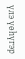үлэ үөһүгэр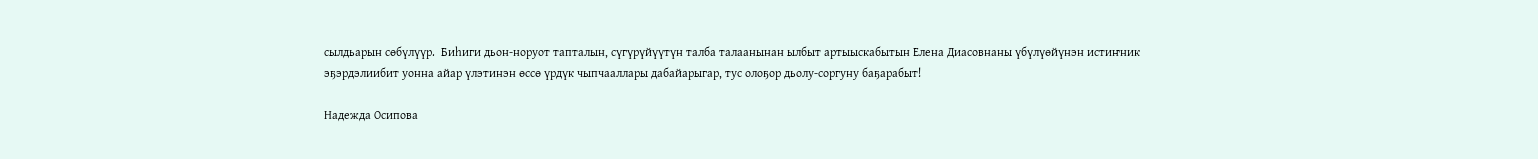сылдьарын сөбүлүүр.  Биһиги дьон-норуот тапталын, сүгүрүйүүтүн талба талаанынан ылбыт артыыскабытын Елена Диасовнаны үбүлүөйүнэн истиҥник эҕэрдэлиибит уонна айар үлэтинэн өссө үрдүк чыпчааллары дабайарыгар, тус олоҕор дьолу-соргуну баҕарабыт!

Надежда Осипова